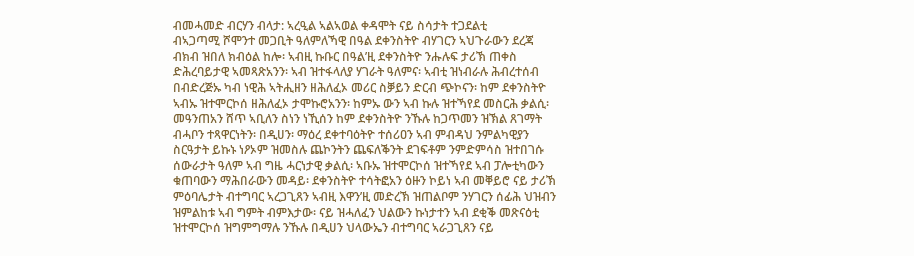ብመሓመድ ብርሃን ብላታ: ኣረዒል ኣልኣወል ቀዳሞት ናይ ስሳታት ተጋደልቲ
ብኣጋጣሚ ሾሞንተ መጋቢት ዓለምለኻዊ በዓል ደቀንስትዮ ብሃገርን ኣህጉራውን ደረጃ ብክብ ዝበለ ክብዕል ከሎ፡ ኣብዚ ኩቡር በዓል’ዚ ደቀንስትዮ ንሑሉፍ ታሪኽ ጠቀስ ድሕረባይታዊ ኣመጻጽአንን፡ ኣብ ዝተፋላለያ ሃገራት ዓለምና፡ ኣብቲ ዝነብራሉ ሕብረተሰብ በብድረጅኡ ካብ ነዊሕ ኣትሒዘን ዘሕለፈኦ መሪር ስቓይን ድርብ ጭኮናን፡ ከም ደቀንስትዮ ኣብኡ ዝተሞርኮሰ ዘሕለፈኦ ታሞኩሮአንን፡ ከምኡ ውን ኣብ ኩሉ ዝተኻየደ መስርሕ ቃልሲ፡ መዓንጠአን ሸጥ ኣቢለን ስነን ነኺሰን ከም ደቀንስትዮ ንኹሉ ከጋጥመን ዝኽል ጸገማት ብሓቦን ተጻዋርነትን፡ በዲሀን፡ ማዕረ ደቀተባዕትዮ ተሰሪዐን ኣብ ምብዳህ ንምልካዊያን ስርዓታት ይኩኑ ነዖኦም ዝመስሉ ጨኮንትን ጨፍለቕንት ደገፍቶም ንምድምሳስ ዝተበገሱ ሰውራታት ዓለም ኣብ ግዜ ሓርነታዊ ቃልሲ፡ ኣቡኡ ዝተሞርኮሰ ዝተኻየደ ኣብ ፓሎቲካውን ቁጠባውን ማሕበራውን መዳይ፡ ደቀንስትዮ ተሳትፎአን ዕዙን ኮይነ ኣብ መቐይሮ ናይ ታሪኽ ምዕባሌታት ብተግባር ኣረጋጊጸን ኣብዚ እዋን’ዚ መድረኽ ዝጠልቦም ንሃገርን ሰፊሕ ህዝብን ዝምልከቱ ኣብ ግምት ብምእታው፡ ናይ ዝሓለፈን ህልውን ኩነታተን ኣብ ደቂቕ መጽናዕቲ ዝተሞርኮሰ ዝግምግማሉ ንኹሉ በዲሀን ህላውኤን ብተግባር ኣራጋጊጸን ናይ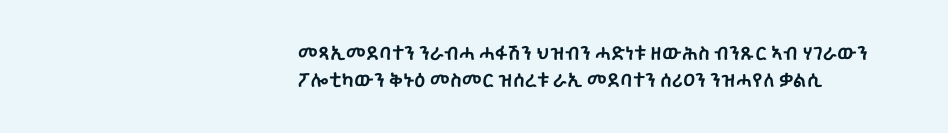መጻኢመደባተን ንራብሓ ሓፋሽን ህዝብን ሓድነቱ ዘውሕስ ብንጹር ኣብ ሃገራውን ፖሎቲካውን ቅኑዕ መስመር ዝሰረቱ ራኢ መደባተን ሰሪዐን ንዝሓየለ ቃልሲ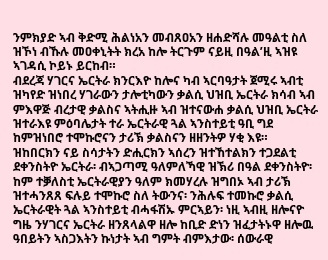ንምክያድ ኣብ ቅድሚ ሕልነአን መብጸዐአን ዘሐድሻሉ መዓልቲ ስለ ዝኾነ ብኹሉ መዐቀኒትት ክረአ ከሎ ትርጉም ናይዚ በዓል’ዚ ኣዝዩ ኣገዳሲ ኮይኑ ይርከብ።
ብደረጃ ሃገርና ኤርትራ ክንርእዮ ከሎና ካብ ኣርባዓታት ጀሚሩ ኣብቲ ዝካየድ ዝነበረ ሃገራውን ታሎቲካውን ቃልሲ ህዝቢ ኤርትራ ክሳብ ኣብ ምእዋጅ ብረታዊ ቃልስና ኣትሒዙ ኣብ ዝተናውሐ ቃልሲ ህዝቢ ኤርትራ ዝተራእዩ ምዕባሌታት ተራ ኤርትራዊ ጓል ኣንስተይቲ ዓቢ ግደ ከምዝነበሮ ተሞኩሮናን ታሪኽ ቃልስናን ዘዘንትዎ ሃቂ እዩ።
ዝከበርክን ናይ ስሳታትን ድሒርክን ኣሰረን ዝተኸተልክን ተጋደልቲ ደቀንስትዮ ኤርትራ፡ ብኣጋጣሚ ዓለምለኻዊ ዝኽሪ በዓል ደቀንስትዮ፡ ከም ተቓለስቲ ኤርትራዊያን ዓለም ክመሃረሉ ዝግበኦ ኣብ ታሪኽ ዝተሓንጸጸ ፍሉይ ተሞኩሮ ስለ ትውንና፡ ንሕሉፍ ተመኩሮ ቃልሲ ኤርትራዊት ጓል ኣንስተይቲ ብሓፋሽኡ ምርኣይን፡ ነዚ ኣብዚ ዘሎናዮ ግዜ ንሃገርና ኤርትራ ዘንጸላልዋ ዘሎ ከቢድ ድነን ዝፈታትኑዋ ዘሎዉ ዓበይትን ኣስጋእትን ኩነታት ኣብ ግምት ብምእታው፡ ሰውራዊ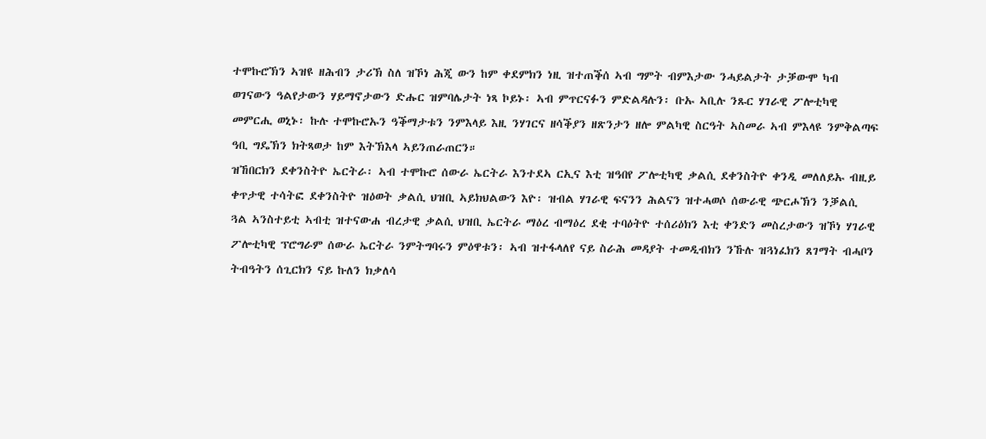ተሞኩሮኽን ኣዝዩ ዘሕብን ታሪኽ ስለ ዝኾነ ሕጂ ውን ከም ቀደምክን ነዚ ዝተጠቕሰ ኣብ ግምት ብምእታው ንሓይልታት ታቓውሞ ካብ ወገናውን ዓልየታውን ሃይማኖታውን ድሑር ዝምባሌታት ነጻ ኮይኑ፡ ኣብ ምጥርናፉን ምድልዳሉን፡ ቡኡ ኣቢሉ ንጹር ሃገራዊ ፖሎቲካዊ መምርሒ ወኒኑ፡ ኩሉ ተሞኩሮኡን ዓቕማታቱን ንምእላይ እዚ ንሃገርና ዘሳቕያን ዘጽንታን ዘሎ ምልካዊ ስርዓት ኣስመራ ኣብ ምእላዩ ንምቅልጣፍ ዓቢ ግዴኽን ክትጻወታ ከም እትኽእላ ኣይንጠራጠርን።
ዝኸበርክን ደቀንስትዮ ኤርትራ፡ ኣብ ተሞኩሮ ሰውራ ኤርትራ እንተደኣ ርኢና እቲ ዝዓበየ ፖሎቲካዊ ቃልሲ ደቀንስትዮ ቀንዲ መለለይኡ ብዚይ ቀጥታዊ ተሳትፎ ደቀንስትዮ ዝዕወት ቃልሲ ህዝቢ ኣይክህልውን እዮ፡ ዝብል ሃገራዊ ፍናንን ሕልናን ዝተሓወሶ ሰውራዊ ጭርሖኽን ንቓልሲ ጓል ኣንስተይቲ ኣብቲ ዝተናውሐ ብረታዊ ቃልሲ ህዝቢ ኤርትራ ማዕረ ብማዕረ ደቂ ተባዕትዮ ተሰሪዕክን እቲ ቀንድን መስረታውን ዝኾነ ሃገራዊ ፖሎቲካዊ ፕሮግራም ሰውራ ኤርትራ ንምትግባሩን ምዕዋቱን፡ ኣብ ዝተፋላለየ ናይ ስራሕ መዳያት ተመዲብክን ንኹሉ ዝጓነፈክን ጸገማት ብሓቦን ትብዓትን ሰጊርክን ናይ ኩለን ክቃለሳ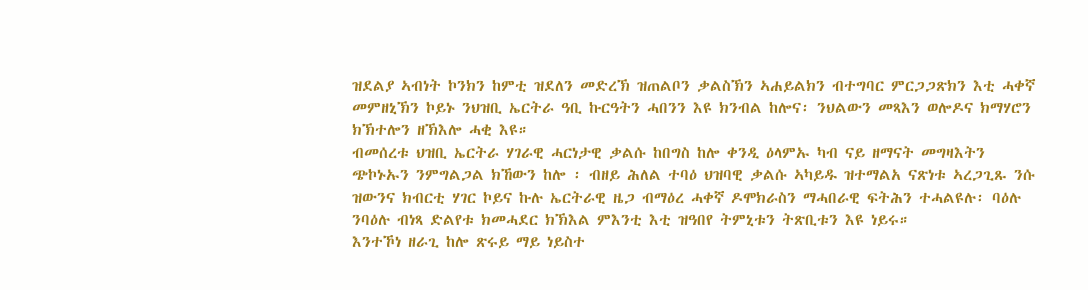ዝደልያ ኣብነት ኮንክን ከምቲ ዝደለን መድረኽ ዝጠልቦን ቃልስኽን ኣሐይልክን ብተግባር ምርጋጋጽክን እቲ ሓቀኛ መምዘኒኽን ኮይኑ ንህዝቢ ኤርትራ ዓቢ ኩርዓትን ሓበንን እዩ ክንብል ከሎና፡ ንህልውን መጻእን ወሎዶና ክማሃሮን ክኽተሎን ዘኽእሎ ሓቂ እዩ።
ብመሰረቱ ህዝቢ ኤርትራ ሃገራዊ ሓርነታዊ ቃልሱ ከበግስ ከሎ ቀንዲ ዕላምኡ ካብ ናይ ዘማናት መግዛእትን ጭኮኑኡን ንምግልጋል ክኸውን ከሎ ፡ ብዘይ ሕለል ተባዕ ህዝባዊ ቃልሱ ኣካይዱ ዝተማልአ ናጽነቱ ኣረጋጊጹ ንሱ ዝውንና ክብርቲ ሃገር ኮይና ኩሉ ኤርትራዊ ዜጋ ብማዕረ ሓቀኛ ዶሞክራስን ማሓበራዊ ፍትሕን ተሓልዩሉ፡ ባዕሉ ንባዕሉ ብነጻ ድልየቱ ክመሓደር ክኽእል ምእንቲ እቲ ዝዓበየ ትምኒቱን ትጽቢቱን እዩ ነይሩ።
እንተኾነ ዘራጊ ከሎ ጽሩይ ማይ ነይስተ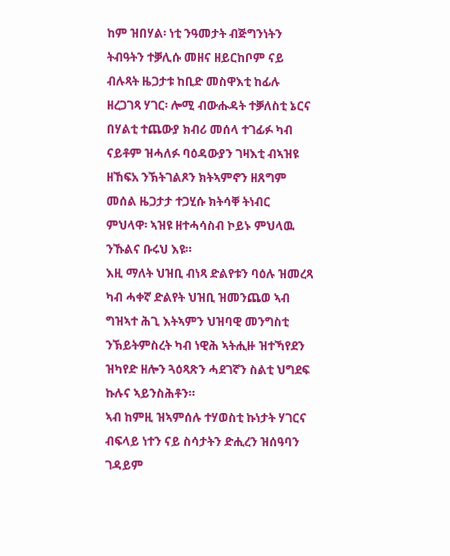ከም ዝበሃል፡ ነቲ ንዓመታት ብጅግንነትን ትብዓትን ተቓሊሱ መዘና ዘይርከቦም ናይ ብሉጻት ዜጋታቱ ከቢድ መስዋእቲ ከፊሉ ዘረጋገጻ ሃገር፡ ሎሚ ብውሑዳት ተቓለስቲ ኔርና በሃልቲ ተጨውያ ክብሪ መሰላ ተገፊፉ ካብ ናይቶም ዝሓለፉ ባዕዳውያን ገዛእቲ ብኣዝዩ ዘኸፍአ ንኽትገልጾን ክትኣምኖን ዘጸግም መሰል ዜጋታታ ተጋሂሱ ክትሳቐ ትነብር ምህላዋ፡ ኣዝዩ ዘተሓሳስብ ኮይኑ ምህላዉ ንኹልና ቡሩህ እዩ።
እዚ ማለት ህዝቢ ብነጻ ድልየቱን ባዕሉ ዝመረጻ ካብ ሓቀኛ ድልየት ህዝቢ ዝመንጨወ ኣብ ግዝኣተ ሕጊ እትኣምን ህዝባዊ መንግስቲ ንኽይትምስረት ካብ ነዊሕ ኣትሒዙ ዝተኻየደን ዝካየድ ዘሎን ጓዕጻጽን ሓደገኛን ስልቲ ህግደፍ ኩሉና ኣይንስሕቶን።
ኣብ ከምዚ ዝኣምሰሉ ተሃወስቲ ኩነታት ሃገርና ብፍላይ ነተን ናይ ስሳታትን ድሒረን ዝሰዓባን ገዳይም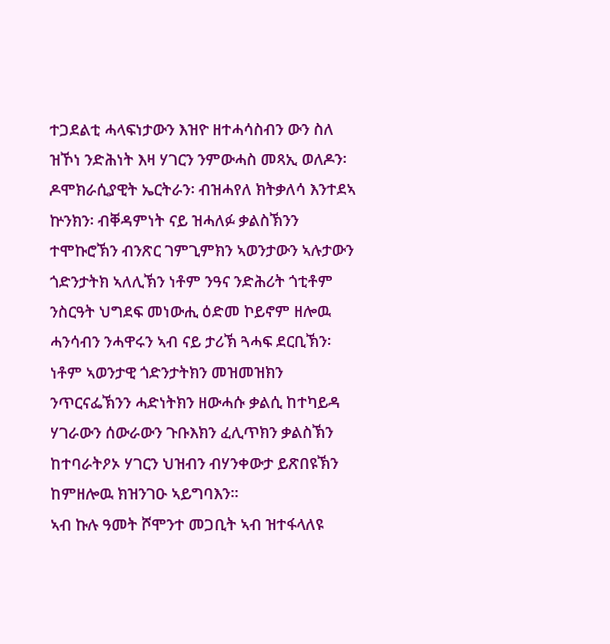ተጋደልቲ ሓላፍነታውን እዝዮ ዘተሓሳስብን ውን ስለ ዝኾነ ንድሕነት እዛ ሃገርን ንምውሓስ መጻኢ ወለዶን፡ ዶሞክራሲያዊት ኤርትራን፡ ብዝሓየለ ክትቃለሳ እንተደኣ ኵንክን፡ ብቐዳምነት ናይ ዝሓለፉ ቃልስኽንን ተሞኩሮኽን ብንጽር ገምጊምክን ኣወንታውን ኣሉታውን ጎድንታትክ ኣለሊኽን ነቶም ንዓና ንድሕሪት ጎቲቶም ንስርዓት ህግደፍ መነውሒ ዕድመ ኮይኖም ዘሎዉ ሓንሳብን ንሓዋሩን ኣብ ናይ ታሪኽ ጓሓፍ ደርቢኽን፡ ነቶም ኣወንታዊ ጎድንታትክን መዝመዝክን ንጥርናፌኽንን ሓድነትክን ዘውሓሱ ቃልሲ ከተካይዳ ሃገራውን ሰውራውን ጉቡእክን ፈሊጥክን ቃልስኽን ከተባራትዖኦ ሃገርን ህዝብን ብሃንቀውታ ይጽበዩኽን ከምዘሎዉ ክዝንገዑ ኣይግባእን።
ኣብ ኩሉ ዓመት ሾሞንተ መጋቢት ኣብ ዝተፋላለዩ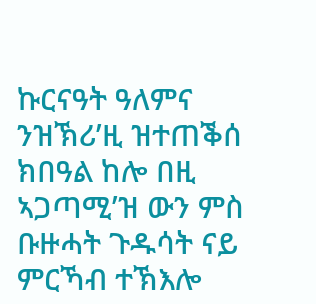ኩርናዓት ዓለምና ንዝኽሪ’ዚ ዝተጠቕሰ ክበዓል ከሎ በዚ ኣጋጣሚ’ዝ ውን ምስ ቡዙሓት ጉዱሳት ናይ ምርኻብ ተኽእሎ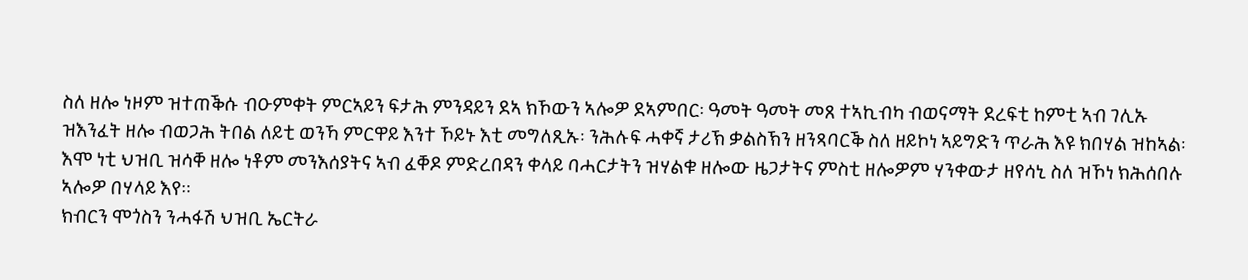ስለ ዘሎ ነዞም ዝተጠቕሱ ብዑምቀት ምርኣይን ፍታሕ ምንዳይን ደኣ ክኾውን ኣሎዎ ደኣምበር፡ ዓመት ዓመት መጸ ተኣኪብካ ብወናማት ደረፍቲ ከምቲ ኣብ ገሊኡ ዝእንፈት ዘሎ ብወጋሕ ትበል ለይቲ ወንኻ ምርዋይ እንተ ኾይኑ እቲ መግለጺኡ፡ ንሕሉፍ ሓቀኛ ታሪኽ ቃልስኽን ዘንጻባርቕ ስለ ዘይኮነ ኣይግድን ጥራሕ እዩ ክበሃል ዝከኣል፡ እሞ ነቲ ህዝቢ ዝሳቐ ዘሎ ነቶም መንእሰያትና ኣብ ፈቐዶ ምድረበዳን ቀላይ ባሓርታትን ዝሃልቁ ዘሎው ዜጋታትና ምስቲ ዘሎዎም ሃንቀውታ ዘየሳኒ ስለ ዝኾነ ክሕሰበሉ ኣሎዎ በሃላይ እየ።
ክብርን ሞጎስን ንሓፋሽ ህዝቢ ኤርትራ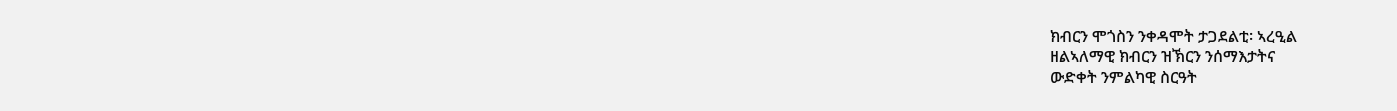ክብርን ሞጎስን ንቀዳሞት ታጋደልቲ፡ ኣረዒል
ዘልኣለማዊ ክብርን ዝኽርን ንሰማእታትና
ውድቀት ንምልካዊ ስርዓት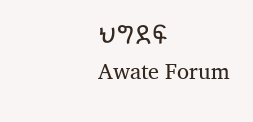ህግደፍ
Awate Forum